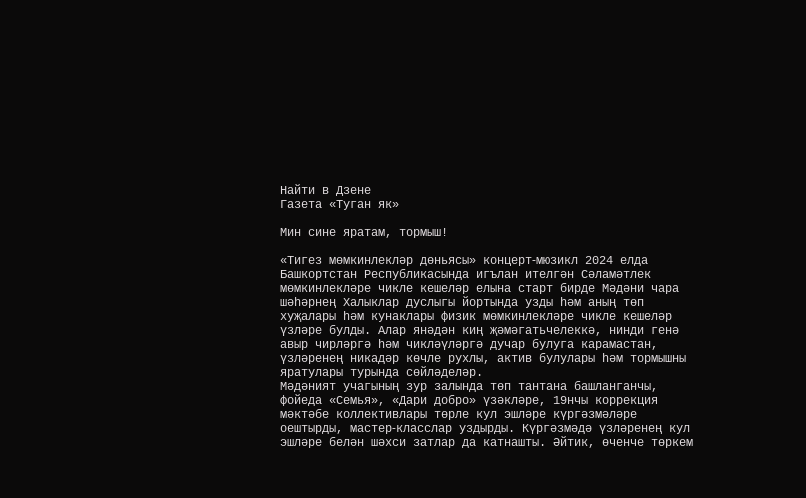Найти в Дзене
Газета «Туган як»

Мин сине яратам, тормыш!

«Тигез мөмкинлекләр дөньясы» концерт‑мюзикл 2024 елда Башкортстан Республикасында игълан ителгән Сәламәтлек мөмкинлекләре чикле кешеләр елына старт бирде Мәдәни чара шәһәрнең Халыклар дуслыгы йортында узды һәм аның төп хуҗалары һәм кунаклары физик мөмкинлекләре чикле кешеләр үзләре булды. Алар янәдән киң җәмәгатьчелеккә, нинди генә авыр чирләргә һәм чикләүләргә дучар булуга карамастан, үзләренең никадәр көчле рухлы, актив булулары һәм тормышны яратулары турында сөйләделәр.
Мәдәният учагының зур залында төп тантана башланганчы, фойеда «Семья», «Дари добро» үзәкләре, 19нчы коррекция мәктәбе коллективлары төрле кул эшләре күргәзмәләре оештырды, мастер‑класслар уздырды. Күргәзмәдә үзләренең кул эшләре белән шәхси затлар да катнашты. Әйтик, өченче төркем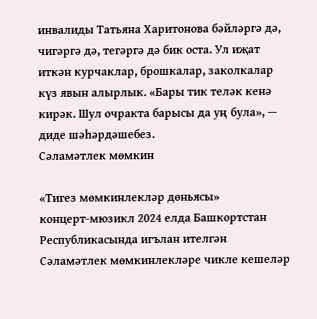инвалиды Татьяна Харитонова бәйләргә дә, чигәргә дә, тегәргә дә бик оста. Ул иҗат иткән курчаклар, брошкалар, заколкалар күз явын алырлык. «Бары тик теләк кенә кирәк. Шул очракта барысы да уң була», — диде шәһәрдәшебез.
Сәламәтлек мөмкин

«Тигез мөмкинлекләр дөньясы» концерт‑мюзикл 2024 елда Башкортстан Республикасында игълан ителгән Сәламәтлек мөмкинлекләре чикле кешеләр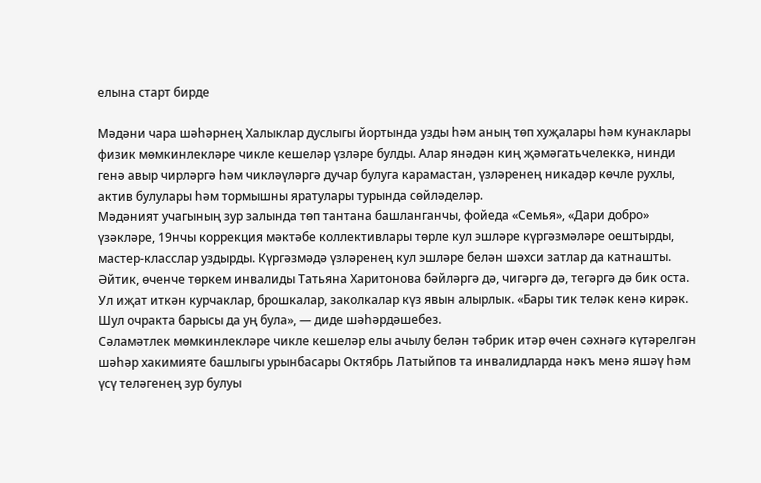елына старт бирде

Мәдәни чара шәһәрнең Халыклар дуслыгы йортында узды һәм аның төп хуҗалары һәм кунаклары физик мөмкинлекләре чикле кешеләр үзләре булды. Алар янәдән киң җәмәгатьчелеккә, нинди генә авыр чирләргә һәм чикләүләргә дучар булуга карамастан, үзләренең никадәр көчле рухлы, актив булулары һәм тормышны яратулары турында сөйләделәр.
Мәдәният учагының зур залында төп тантана башланганчы, фойеда «Семья», «Дари добро» үзәкләре, 19нчы коррекция мәктәбе коллективлары төрле кул эшләре күргәзмәләре оештырды, мастер‑класслар уздырды. Күргәзмәдә үзләренең кул эшләре белән шәхси затлар да катнашты. Әйтик, өченче төркем инвалиды Татьяна Харитонова бәйләргә дә, чигәргә дә, тегәргә дә бик оста. Ул иҗат иткән курчаклар, брошкалар, заколкалар күз явын алырлык. «Бары тик теләк кенә кирәк. Шул очракта барысы да уң була», — диде шәһәрдәшебез.
Сәламәтлек мөмкинлекләре чикле кешеләр елы ачылу белән тәбрик итәр өчен сәхнәгә күтәрелгән шәһәр хакимияте башлыгы урынбасары Октябрь Латыйпов та инвалидларда нәкъ менә яшәү һәм үсү теләгенең зур булуы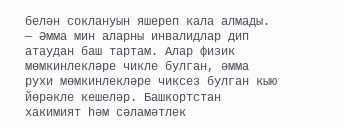белән соклануын яшереп кала алмады.
— Әмма мин аларны инвалидлар дип атаудан баш тартам. Алар физик мөмкинлекләре чикле булган, әмма рухи мөмкинлекләре чиксез булган кыю йөрәкле кешеләр. Башкортстан хакимият һәм сәламәтлек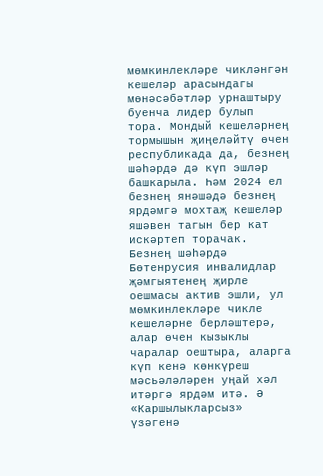мөмкинлекләре чикләнгән кешеләр арасындагы мөнәсәбәтләр урнаштыру буенча лидер булып тора. Мондый кешеләрнең тормышын җиңеләйтү өчен республикада да, безнең шәһәрдә дә күп эшләр башкарыла. Һәм 2024 ел безнең янәшәдә безнең ярдәмгә мохтаҗ кешеләр яшәвен тагын бер кат искәртеп торачак. Безнең шәһәрдә Бөтенрусия инвалидлар җәмгыятенең җирле оешмасы актив эшли, ул мөмкинлекләре чикле кешеләрне берләштерә, алар өчен кызыклы чаралар оештыра, аларга күп кенә көнкүреш мәсьәләләрен уңай хәл итәргә ярдәм итә. Ә «Каршылыкларсыз» үзәгенә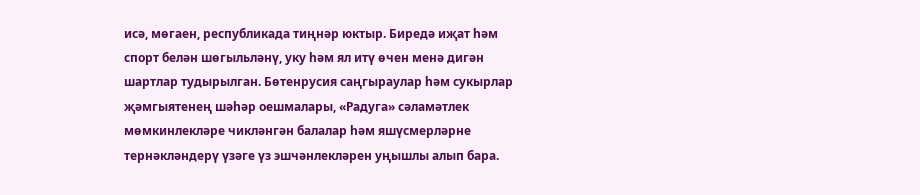исә, мөгаен, республикада тиңнәр юктыр. Биредә иҗат һәм спорт белән шөгыльләнү, уку һәм ял итү өчен менә дигән шартлар тудырылган. Бөтенрусия саңгыраулар һәм сукырлар җәмгыятенең шәһәр оешмалары, «Радуга» сәламәтлек мөмкинлекләре чикләнгән балалар һәм яшүсмерләрне тернәкләндерү үзәге үз эшчәнлекләрен уңышлы алып бара.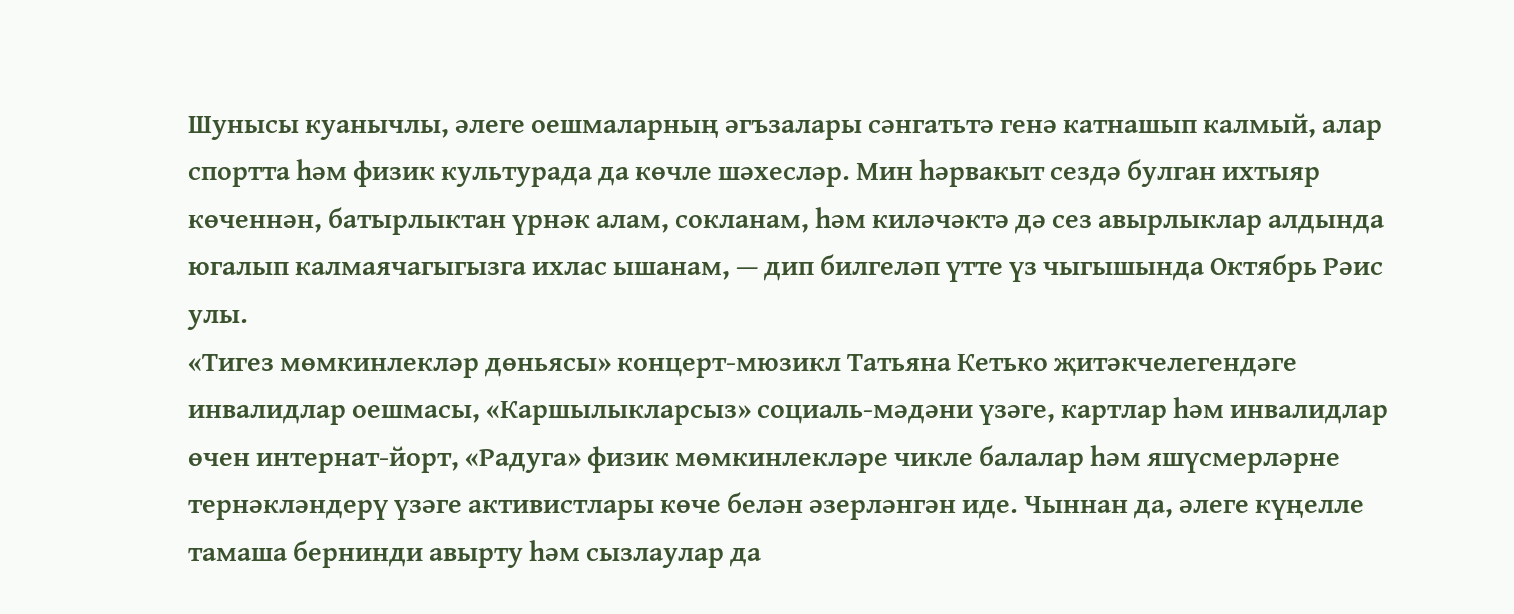Шунысы куанычлы, әлеге оешмаларның әгъзалары сәнгатьтә генә катнашып калмый, алар спортта һәм физик культурада да көчле шәхесләр. Мин һәрвакыт сездә булган ихтыяр көченнән, батырлыктан үрнәк алам, сокланам, һәм киләчәктә дә сез авырлыклар алдында югалып калмаячагыгызга ихлас ышанам, — дип билгеләп үтте үз чыгышында Октябрь Рәис улы.
«Тигез мөмкинлекләр дөньясы» концерт‑мюзикл Татьяна Кетько җитәкчелегендәге инвалидлар оешмасы, «Каршылыкларсыз» социаль‑мәдәни үзәге, картлар һәм инвалидлар өчен интернат‑йорт, «Радуга» физик мөмкинлекләре чикле балалар һәм яшүсмерләрне тернәкләндерү үзәге активистлары көче белән әзерләнгән иде. Чыннан да, әлеге күңелле тамаша бернинди авырту һәм сызлаулар да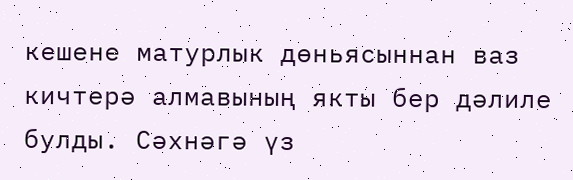кешене матурлык дөньясыннан ваз кичтерә алмавының якты бер дәлиле булды. Сәхнәгә үз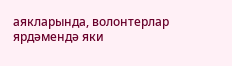аякларында, волонтерлар ярдәмендә яки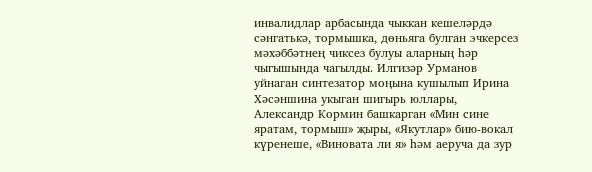инвалидлар арбасында чыккан кешеләрдә сәнгатькә, тормышка, дөньяга булган эчкерсез мәхәббәтнең чиксез булуы аларның һәр чыгышында чагылды. Илгизәр Урманов уйнаган синтезатор моңына кушылып Ирина Хәсәншина укыган шигырь юллары, Александр Кормин башкарган «Мин сине яратам, тормыш» җыры, «Якутлар» бию‑вокал күренеше, «Виновата ли я» һәм аеруча да зур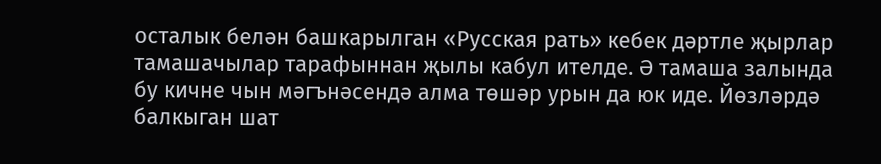осталык белән башкарылган «Русская рать» кебек дәртле җырлар тамашачылар тарафыннан җылы кабул ителде. Ә тамаша залында бу кичне чын мәгънәсендә алма төшәр урын да юк иде. Йөзләрдә балкыган шат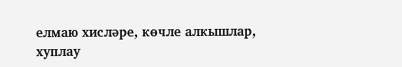елмаю хисләре, көчле алкышлар, хуплау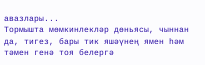авазлары...
Тормышта мөмкинлекләр дөньясы, чыннан да, тигез, бары тик яшәүнең ямен һәм тәмен генә тоя белергә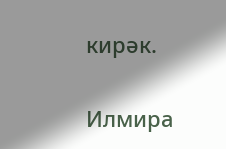кирәк.

Илмира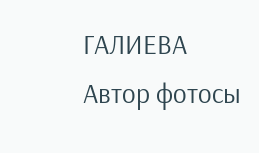ГАЛИЕВА
Автор фотосы